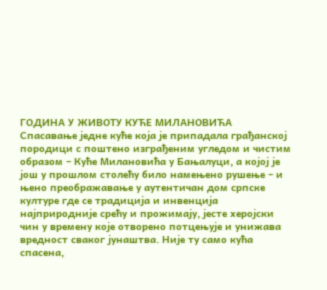ГОДИНА У ЖИВОТУ КУЋЕ МИЛАНОВИЋА
Спасавање једне куће која је припадала грађанској породици с поштено изграђеним угледом и чистим образом – Куће Милановића у Бањалуци, а којој је још у прошлом столећу било намењено рушење – и њено преображавање у аутентичан дом српске културе где се традиција и инвенција најприродније срећу и прожимају, јесте херојски чин у времену које отворено потцењује и унижава вредност сваког јунаштва. Није ту само кућа спасена,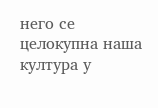него се целокупна наша култура у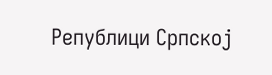Републици Српској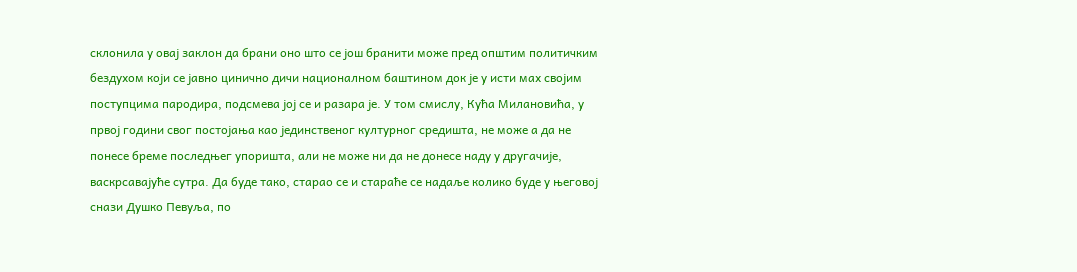склонила у овај заклон да брани оно што се још бранити може пред општим политичким бездухом који се јавно цинично дичи националном баштином док је у исти мах својим поступцима пародира, подсмева јој се и разара је. У том смислу, Кућа Милановића, у првој години свог постојања као јединственог културног средишта, не може а да не понесе бреме последњег упоришта, али не може ни да не донесе наду у другачије, васкрсавајуће сутра. Да буде тако, старао се и стараће се надаље колико буде у његовој снази Душко Певуља, по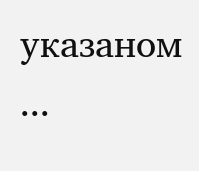указаном ...